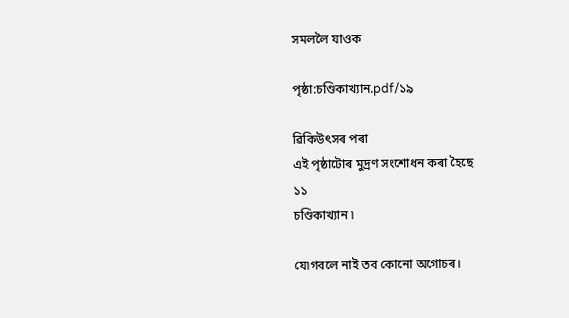সমললৈ যাওক

পৃষ্ঠা:চণ্ডিকাখ্যান.pdf/১৯

ৱিকিউৎসৰ পৰা
এই পৃষ্ঠাটোৰ মুদ্ৰণ সংশোধন কৰা হৈছে
১১
চণ্ডিকাখ্যান ৷

যে৷গবলে নাই তব কোনো অগোচৰ।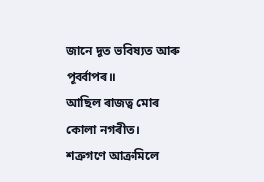জানে দূত ভবিষ্যত আৰু পূৰ্ব্বাপৰ॥
আছিল ৰাজত্ব মোৰ কোলা নগৰীত।
শত্ৰুগণে আক্ৰমিলে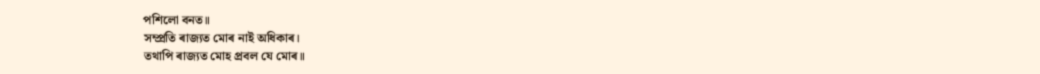পশিলো বনত॥
সম্প্ৰতি ৰাজ্যত মোৰ নাই অধিকাৰ।
তথাপি ৰাজ্যত মোহ প্ৰবল যে মোৰ॥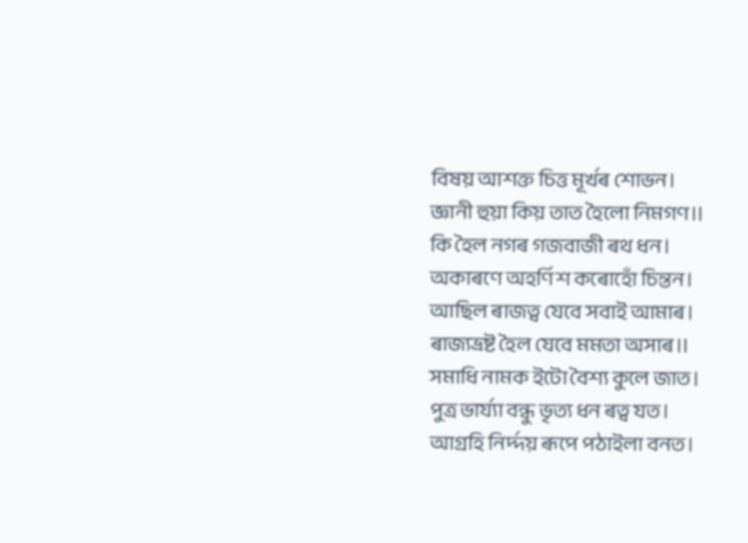বিষয় আশক্ত চিত্ত মূৰ্খৰ শোভন।
জ্ঞানী হুয়া কিয় তাত হৈলো নিমগণ॥
কি হৈল নগৰ গজবাজী ৰথ ধন।
অকাৰণে অহৰ্ণিশ কৰোহোঁ চিন্তন।
আছিল ৰাজত্ব যেবে সবাই আমাৰ।
ৰাজ্যভ্ৰষ্ট হৈল যেবে মমতা অসাৰ॥
সমাধি নামক ইটো বৈশ্য কুলে জাত।
পুত্ৰ ভাৰ্য্যা বন্ধু ভৃত্য ধন ৰত্ব যত।
আগ্ৰহি নিৰ্দ্দয় ৰূপে পঠাইলা বনত।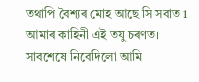তথাপি বৈশ্যৰ মোহ আছে সি সবাত 1
আমাৰ কাহিনী এই তযু চৰণত।
সাবশেষে নিবেদিলো আমি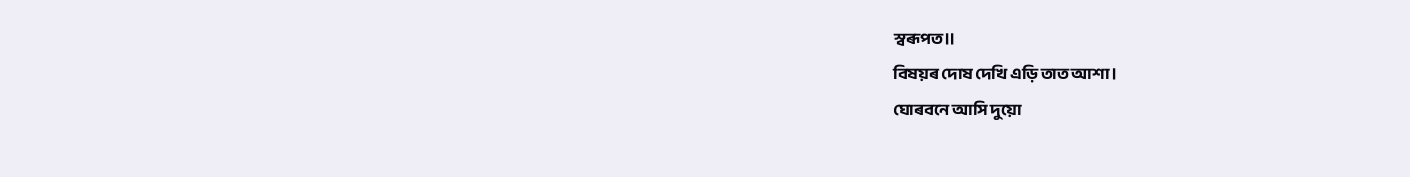স্বৰূপত॥
বিষয়ৰ দোষ দেখি এড়ি তাত আশা।
ঘোৰবনে আসি দুয়ো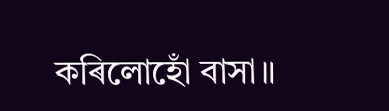কৰিলোহোঁ বাসা॥